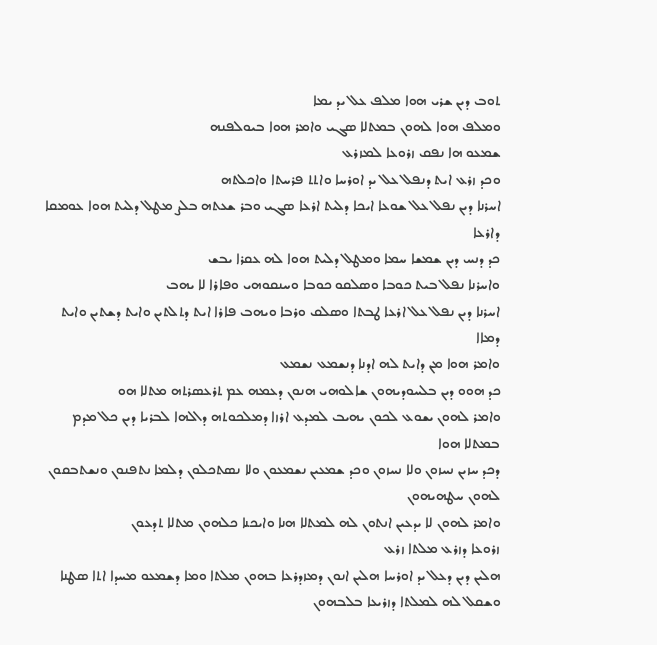ܬܘܒ ܕܝܢ ܫܪܝ ܗܘܐ ܡܠܦ ܥܠ ܝܕ ܝܡܐ
ܘܡܠܦ ܗܘܐ ܠܗܘܢ ܒܡܬܠܐ ܤܓܝ ܘܐܡܪ ܗܘܐ ܒܝܘܠܦܢܗ
ܫܡܥܘ ܗܐ ܢܦܩ ܙܪܘܥܐ ܠܡܙܪܥ
ܘܟܕ ܙܪܥ ܐܝܬ ܕܢܦܠ ܥܠ ܝܕ ܐܘܪܚܐ ܘܐܬܬ ܦܪܚܬܐ ܘܐܟܠܬܗ
ܐܚܪܢܐ ܕܝܢ ܢܦܠ ܥܠ ܫܘܥܐ ܐܝܟܐ ܕܠܝܬ ܐܪܥܐ ܤܓܝ ܘܒܪ ܫܥܬܗ ܒܠܨ ܡܛܠ ܕܠܝܬ ܗܘܐ ܥܘܡܩܐ ܕܐܪܥܐ
ܟܕ ܕܢܚ ܕܝܢ ܫܡܫܐ ܚܡܐ ܘܡܛܠ ܕܠܝܬ ܗܘܐ ܠܗ ܥܩܪܐ ܝܒܫ
ܘܐܚܪܢܐ ܢܦܠ ܒܝܬ ܟܘܒܐ ܘܤܠܩܘ ܟܘܒܐ ܘܚܢܩܘܗܝ ܘܦܐܪܐ ܠܐ ܝܗܒ
ܐܚܪܢܐ ܕܝܢ ܢܦܠ ܥܠ ܐܪܥܐ ܛܒܬܐ ܘܤܠܩ ܘܪܒܐ ܘܝܗܒ ܦܐܪܐ ܐܝܬ ܕܬܠܬܝܢ ܘܐܝܬ ܕܫܬܝܢ ܘܐܝܬ ܕܡܐܐ
ܘܐܡܪ ܗܘܐ ܡܢ ܕܐܝܬ ܠܗ ܐܕܢܐ ܕܢܫܡܥ ܢܫܡܥ
ܟܕ ܗܘܘ ܕܝܢ ܒܠܚܘܕܝܗܘܢ ܫܐܠܘܗܝ ܗܢܘܢ ܕܥܡܗ ܥܡ ܬܪܥܤܪܬܗ ܡܬܠܐ ܗܘ
ܘܐܡܪ ܠܗܘܢ ܝܫܘܥ ܠܟܘܢ ܝܗܝܒ ܠܡܕܥ ܐܪܙܐ ܕܡܠܟܘܬܗ ܕܐܠܗܐ ܠܒܪܝܐ ܕܝܢ ܟܠ ܡܕܡ ܒܡܬܠܐ ܗܘܐ
ܕܟܕ ܚܙܝܢ ܢܚܙܘܢ ܘܠܐ ܢܚܙܘܢ ܘܟܕ ܫܡܥܝܢ ܢܫܡܥܘܢ ܘܠܐ ܢܤܬܟܠܘܢ ܕܠܡܐ ܢܬܦܢܘܢ ܘܢܫܬܒܩܘܢ ܠܗܘܢ ܚܛܗܝܗܘܢ
ܘܐܡܪ ܠܗܘܢ ܠܐ ܝܕܥܝܢ ܐܢܬܘܢ ܠܗ ܠܡܬܠܐ ܗܢܐ ܘܐܝܟܢܐ ܟܠܗܘܢ ܡܬܠܐ ܬܕܥܘܢ
ܙܪܘܥܐ ܕܙܪܥ ܡܠܬܐ ܙܪܥ
ܗܠܝܢ ܕܝܢ ܕܥܠ ܝܕ ܐܘܪܚܐ ܗܠܝܢ ܐܢܘܢ ܕܡܙܕܪܥܐ ܒܗܘܢ ܡܠܬܐ ܘܡܐ ܕܫܡܥܘ ܡܚܕܐ ܐܬܐ ܤܛܢܐ ܘܫܩܠ ܠܗ ܠܡܠܬܐ ܕܙܪܝܥܐ ܒܠܒܗܘܢ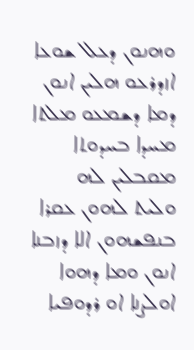ܘܗܢܘܢ ܕܥܠ ܫܘܥܐ ܐܙܕܪܥܘ ܗܠܝܢ ܐܢܘܢ ܕܡܐ ܕܫܡܥܘ ܡܠܬܐ ܡܚܕܐ ܒܚܕܘܬܐ ܡܩܒܠܝܢ ܠܗ
ܘܠܝܬ ܠܗܘܢ ܥܩܪܐ ܒܢܦܫܗܘܢ ܐܠܐ ܕܙܒܢܐ ܐܢܘܢ ܘܡܐ ܕܗܘܐ ܐܘܠܨܢܐ ܐܘ ܪܕܘܦܝܐ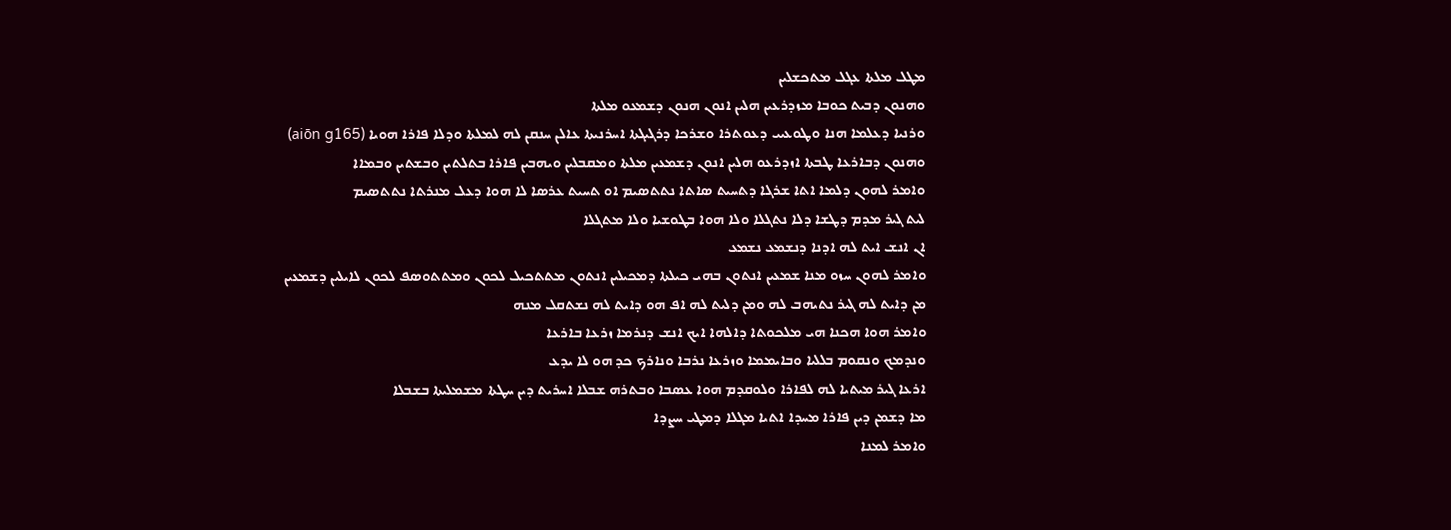ܡܛܠ ܡܠܬܐ ܥܓܠ ܡܬܟܫܠܝܢ
ܘܗܢܘܢ ܕܒܝܬ ܟܘܒܐ ܡܙܕܪܥܝܢ ܗܠܝܢ ܐܢܘܢ ܗܢܘܢ ܕܫܡܥܘ ܡܠܬܐ
ܘܪܢܝܐ ܕܥܠܡܐ ܗܢܐ ܘܛܘܥܝܝ ܕܥܘܬܪܐ ܘܫܪܟܐ ܕܪܓܝܓܬܐ ܐܚܪܢܝܬܐ ܥܐܠܢ ܚܢܩܢ ܠܗ ܠܡܠܬܐ ܘܕܠܐ ܦܐܪܐ ܗܘܝܐ (aiōn g165)
ܘܗܢܘܢ ܕܒܐܪܥܐ ܛܒܬܐ ܐܙܕܪܥܘ ܗܠܝܢ ܐܢܘܢ ܕܫܡܥܝܢ ܡܠܬܐ ܘܡܩܒܠܝܢ ܘܝܗܒܝܢ ܦܐܪܐ ܒܬܠܬܝܢ ܘܒܫܬܝܢ ܘܒܡܐܐ
ܘܐܡܪ ܠܗܘܢ ܕܠܡܐ ܐܬܐ ܫܪܓܐ ܕܬܚܝܬ ܤܐܬܐ ܢܬܬܤܝܡ ܐܘ ܬܚܝܬ ܥܪܤܐ ܠܐ ܗܘܐ ܕܥܠ ܡܢܪܬܐ ܢܬܬܤܝܡ
ܠܝܬ ܓܝܪ ܡܕܡ ܕܛܫܐ ܕܠܐ ܢܬܓܠܐ ܘܠܐ ܗܘܐ ܒܛܘܫܝܐ ܘܠܐ ܡܬܓܠܐ
ܐܢ ܐܢܫ ܐܝܬ ܠܗ ܐܕܢܐ ܕܢܫܡܥ ܢܫܡܥ
ܘܐܡܪ ܠܗܘܢ ܚܙܘ ܡܢܐ ܫܡܥܝܢ ܐܢܬܘܢ ܒܗܝ ܟܝܠܬܐ ܕܡܟܝܠܝܢ ܐܢܬܘܢ ܡܬܬܟܝܠ ܠܟܘܢ ܘܡܬܬܘܤܦ ܠܟܘܢ ܠܐܝܠܝܢ ܕܫܡܥܝܢ
ܡܢ ܕܐܝܬ ܠܗ ܓܝܪ ܢܬܝܗܒ ܠܗ ܘܡܢ ܕܠܝܬ ܠܗ ܐܦ ܗܘ ܕܐܝܬ ܠܗ ܢܫܬܩܠ ܡܢܗ
ܘܐܡܪ ܗܘܐ ܗܟܢܐ ܗܝ ܡܠܟܘܬܐ ܕܐܠܗܐ ܐܝܟ ܐܢܫ ܕܢܪܡܐ ܙܪܥܐ ܒܐܪܥܐ
ܘܢܕܡܟ ܘܢܩܘܡ ܒܠܠܝܐ ܘܒܐܝܡܡܐ ܘܙܪܥܐ ܢܪܒܐ ܘܢܐܪܟ ܟܕ ܗܘ ܠܐ ܝܕܥ
ܐܪܥܐ ܓܝܪ ܡܝܬܝܐ ܠܗ ܠܦܐܪܐ ܘܠܘܩܕܡ ܗܘܐ ܥܤܒܐ ܘܒܬܪܗ ܫܒܠܐ ܐܚܪܝܬ ܕܝܢ ܚܛܬܐ ܡܫܡܠܝܬܐ ܒܫܒܠܐ
ܡܐ ܕܫܡܢ ܕܝܢ ܦܐܪܐ ܡܚܕܐ ܐܬܝܐ ܡܓܠܐ ܕܡܛܝ ܚܨܕܐ
ܘܐܡܪ ܠܡܢܐ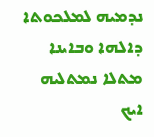ܢܕܡܝܗ ܠܡܠܟܘܬܐ ܕܐܠܗܐ ܘܒܐܝܢܐ ܡܬܠܐ ܢܡܬܠܝܗ
ܐܝܟ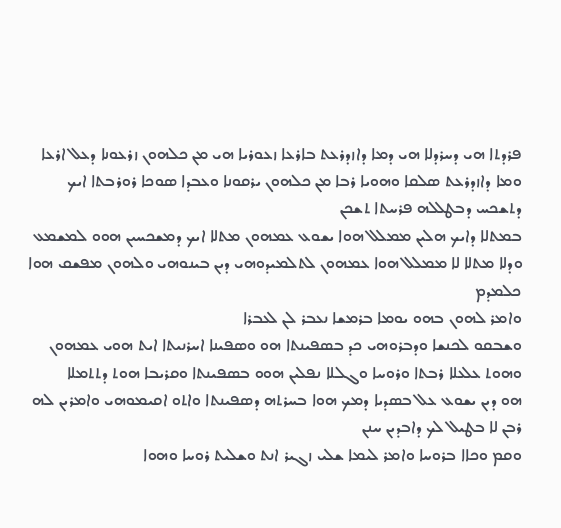ܦܪܕܬܐ ܗܝ ܕܚܪܕܠܐ ܗܝ ܕܡܐ ܕܐܙܕܪܥܬ ܒܐܪܥܐ ܙܥܘܪܝܐ ܗܝ ܡܢ ܟܠܗܘܢ ܙܪܥܘܢܐ ܕܥܠ ܐܪܥܐ
ܘܡܐ ܕܐܙܕܪܥܬ ܤܠܩܐ ܘܗܘܝܐ ܪܒܐ ܡܢ ܟܠܗܘܢ ܝܪܩܘܢܐ ܘܥܒܕܐ ܤܘܟܐ ܪܘܪܒܬܐ ܐܝܟ ܕܬܫܟܚ ܕܒܛܠܠܗ ܦܪܚܬܐ ܬܫܟܢ
ܒܡܬܠܐ ܕܐܝܟ ܗܠܝܢ ܡܡܠܠ ܗܘܐ ܝܫܘܥ ܥܡܗܘܢ ܡܬܠܐ ܐܝܟ ܕܡܫܟܚܝܢ ܗܘܘ ܠܡܫܡܥ
ܘܕܠܐ ܡܬܠܐ ܠܐ ܡܡܠܠ ܗܘܐ ܥܡܗܘܢ ܠܬܠܡܝܕܘܗܝ ܕܝܢ ܒܝܢܘܗܝ ܘܠܗܘܢ ܡܦܫܩ ܗܘܐ ܟܠܡܕܡ
ܘܐܡܪ ܠܗܘܢ ܒܗܘ ܝܘܡܐ ܒܪܡܫܐ ܢܥܒܪ ܠܢ ܠܥܒܪܐ
ܘܫܒܩܘ ܠܟܢܫܐ ܘܕܒܪܘܗܝ ܟܕ ܒܤܦܝܢܬܐ ܗܘ ܘܤܦܝܢܐ ܐܚܪܢܝܬܐ ܐܝܬ ܗܘܝ ܥܡܗܘܢ
ܘܗܘܬ ܥܠܥܠܐ ܪܒܬܐ ܘܪܘܚܐ ܘܓܠܠܐ ܢܦܠܝܢ ܗܘܘ ܒܤܦܝܢܬܐ ܘܩܪܝܒܐ ܗܘܬ ܕܬܬܡܠܐ
ܗܘ ܕܝܢ ܝܫܘܥ ܥܠ ܒܤܕܝܐ ܕܡܟ ܗܘܐ ܒܚܪܬܗ ܕܤܦܝܢܬܐ ܘܐܬܘ ܐܩܝܡܘܗܝ ܘܐܡܪܝܢ ܠܗ ܪܒܢ ܠܐ ܒܛܝܠ ܠܟ ܕܐܒܕܝܢ ܚܢܢ
ܘܩܡ ܘܟܐܐ ܒܪܘܚܐ ܘܐܡܪ ܠܝܡܐ ܫܠܝ ܙܓܝܪ ܐܢܬ ܘܫܠܝܬ ܪܘܚܐ ܘܗܘܐ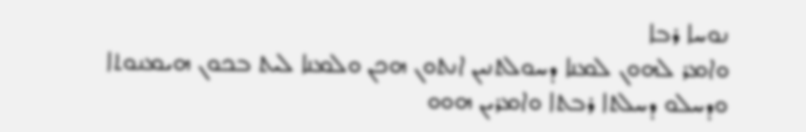ܢܘܚܐ ܪܒܐ
ܘܐܡܪ ܠܗܘܢ ܠܡܢܐ ܕܚܘܠܬܢܝܢ ܐܢܬܘܢ ܗܟܢ ܘܠܡܢܐ ܠܝܬ ܒܟܘܢ ܗܝܡܢܘܬܐ
ܘܕܚܠܘ ܕܚܠܬܐ ܪܒܬܐ ܘܐܡܪܝܢ ܗܘܘ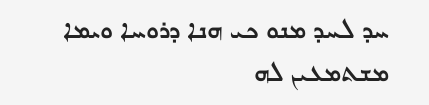ܚܕ ܠܚܕ ܡܢܘ ܟܝ ܗܢܐ ܕܪܘܚܐ ܘܝܡܐ ܡܫܬܡܥܝܢ ܠܗ